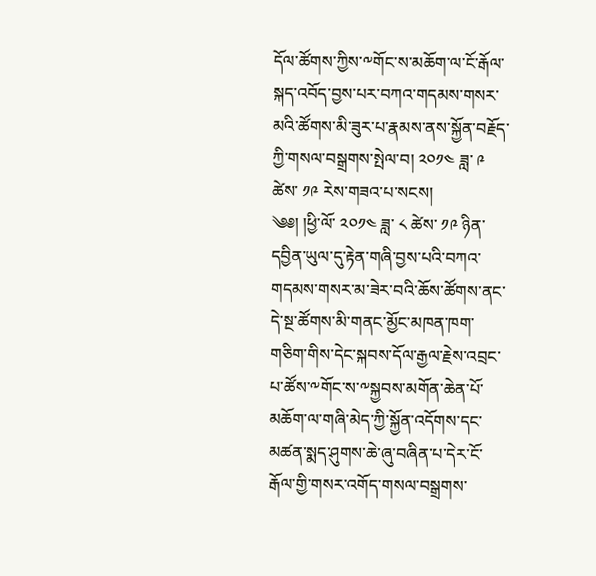དོལ་ཚོགས་ཀྱིས་༸གོང་ས་མཆོག་ལ་ངོ་རྒོལ་སྐད་འབོད་བྱས་པར་བཀའ་གདམས་གསར་མའི་ཚོགས་མི་ཟུར་པ་རྣམས་ནས་སྐྱོན་བརྗོད་ཀྱི་གསལ་བསྒྲགས་སྤེལ་བ། ༢༠༡༤ ཟླ་ ༩ ཚེས་ ༡༩ རེས་གཟའ་པ་སངས།
༄༅། །ཕྱི་ལོ་ ༢༠༡༤ ཟླ་ ༨ ཚེས་ ༡༩ ཉིན་དབྱིན་ཡུལ་དུ་རྟེན་གཞི་བྱས་པའི་བཀའ་གདམས་གསར་མ་ཟེར་བའི་ཆོས་ཚོགས་ནང་དེ་སྔ་ཚོགས་མི་གནང་མྱོང་མཁན་ཁག་གཅིག་གིས་དེང་སྐབས་དོལ་རྒྱལ་རྗེས་འབྲང་པ་ཚོས་༸གོང་ས་༸སྐྱབས་མགོན་ཆེན་པོ་མཆོག་ལ་གཞི་མེད་ཀྱི་སྐྱོན་འདོགས་དང་མཚན་སྨད་ཤུགས་ཆེ་ཞུ་བཞིན་པ་དེར་ངོ་རྒོལ་གྱི་གསར་འགོད་གསལ་བསྒྲགས་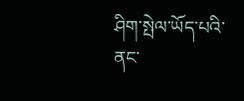ཤིག་སྤེལ་ཡོད་པའི་ནང་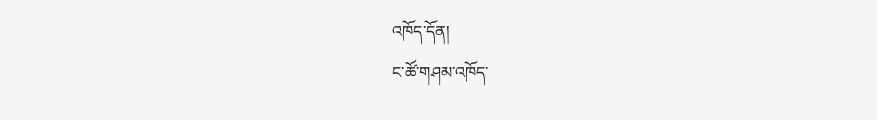འཁོད་དོན།
ང་ཚོ་གཤམ་འཁོད་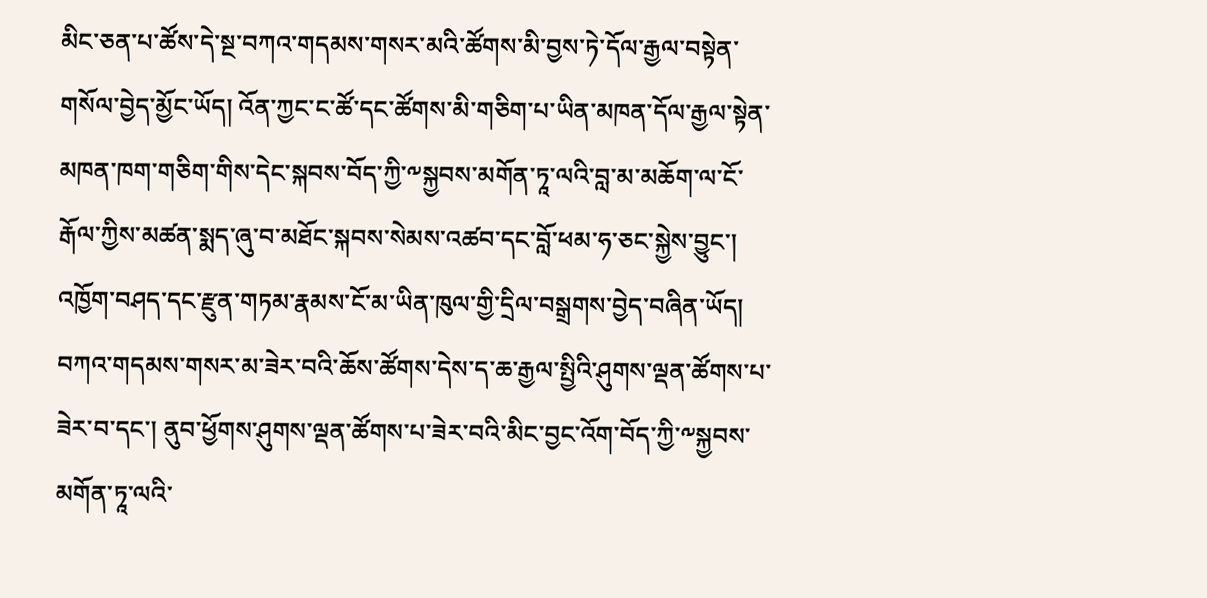མིང་ཅན་པ་ཚོས་དེ་སྔ་བཀའ་གདམས་གསར་མའི་ཚོགས་མི་བྱས་ཏེ་དོལ་རྒྱལ་བསྟེན་གསོལ་བྱེད་མྱོང་ཡོད། འོན་ཀྱང་ང་ཚོ་དང་ཚོགས་མི་གཅིག་པ་ཡིན་མཁན་དོལ་རྒྱལ་སྟེན་མཁན་ཁག་གཅིག་གིས་དེང་སྐབས་བོད་ཀྱི་༸སྐྱབས་མགོན་ཏཱ་ལའི་བླ་མ་མཆོག་ལ་ངོ་རྒོལ་ཀྱིས་མཚན་སྨད་ཞུ་བ་མཐོང་སྐབས་སེམས་འཚབ་དང་བློ་ཕམ་ཧ་ཅང་སྐྱེས་བྱུང་། འཁྱོག་བཤད་དང་རྫུན་གཏམ་རྣམས་ངོ་མ་ཡིན་ཁུལ་གྱི་དྲིལ་བསྒྲགས་བྱེད་བཞིན་ཡོད། བཀའ་གདམས་གསར་མ་ཟེར་བའི་ཆོས་ཚོགས་དེས་ད་ཆ་རྒྱལ་སྤྱིའི་ཤུགས་ལྡན་ཚོགས་པ་ཟེར་བ་དང་། ནུབ་ཕྱོགས་ཤུགས་ལྡན་ཚོགས་པ་ཟེར་བའི་མིང་བྱང་འོག་བོད་ཀྱི་༸སྐྱབས་མགོན་ཏཱ་ལའི་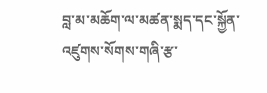བླ་མ་མཆོག་ལ་མཚན་སྨད་དང་སྐྱོན་འཛུགས་སོགས་གཞི་རྩ་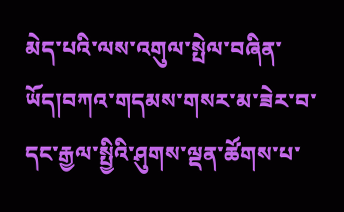མེད་པའི་ལས་འགུལ་སྤེལ་བཞིན་ཡོད།བཀའ་གདམས་གསར་མ་ཟེར་བ་དང་རྒྱལ་སྤྱིའི་ཤུགས་ལྡན་ཚོགས་པ་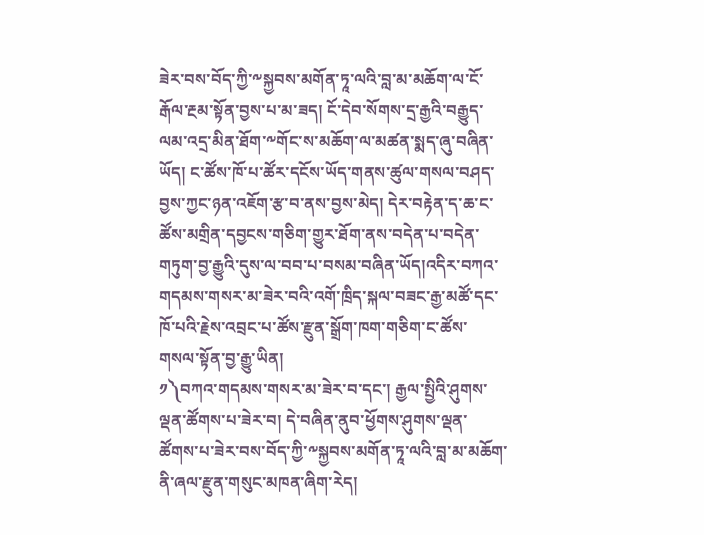ཟེར་བས་བོད་ཀྱི་༸སྐྱབས་མགོན་ཏཱ་ལའི་བླ་མ་མཆོག་ལ་ངོ་རྒོལ་རྔམ་སྟོན་བྱས་པ་མ་ཟད། ངོ་དེབ་སོགས་དྲ་རྒྱའི་བརྒྱུད་ལམ་འདྲ་མིན་ཐོག་༸གོང་ས་མཆོག་ལ་མཚན་སྨད་ཞུ་བཞིན་ཡོད། ང་ཚོས་ཁོ་པ་ཚོར་དངོས་ཡོད་གནས་ཚུལ་གསལ་བཤད་བྱས་ཀྱང་ཉན་འཇོག་རྩ་བ་ནས་བྱས་མེད། དེར་བརྟེན་ད་ཆ་ང་ཚོས་མགྲིན་དབྱངས་གཅིག་གྱུར་ཐོག་ནས་བདེན་པ་བདེན་གཏུག་བྱ་རྒྱུའི་དུས་ལ་བབ་པ་བསམ་བཞིན་ཡོད།འདིར་བཀའ་གདམས་གསར་མ་ཟེར་བའི་འགོ་ཁྲིད་སྐལ་བཟང་རྒྱ་མཚོ་དང་ཁོ་པའི་རྗེས་འབྲང་པ་ཚོས་རྫུན་སྒྲོག་ཁག་གཅིག་ང་ཚོས་གསལ་སྟོན་བྱ་རྒྱུ་ཡིན།
༡༽བཀའ་གདམས་གསར་མ་ཟེར་བ་དང་། རྒྱལ་སྤྱིའི་ཤུགས་ལྡན་ཚོགས་པ་ཟེར་བ། དེ་བཞིན་ནུབ་ཕྱོགས་ཤུགས་ལྡན་ཚོགས་པ་ཟེར་བས་བོད་ཀྱི་༸སྐྱབས་མགོན་ཏཱ་ལའི་བླ་མ་མཆོག་ནི་ཞལ་རྫུན་གསུང་མཁན་ཞིག་རེད།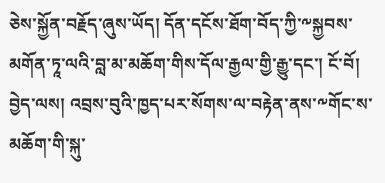ཅེས་སྐྱོན་བརྗོད་ཞུས་ཡོད། དོན་དངོས་ཐོག་བོད་ཀྱི་༸སྐྱབས་མགོན་ཏཱ་ལའི་བླ་མ་མཆོག་གིས་དོལ་རྒྱལ་གྱི་རྒྱུ་དང་། ངོ་བོ། བྱེད་ལས། འབྲས་བུའི་ཁྱད་པར་སོགས་ལ་བརྟེན་ནས་༸གོང་ས་མཆོག་གི་སྐུ་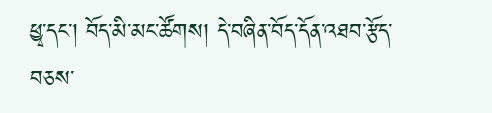ཕྱྭ་དང་། བོད་མི་མང་ཚོགས། དེ་བཞིན་བོད་དོན་འཐབ་རྩོད་བཅས་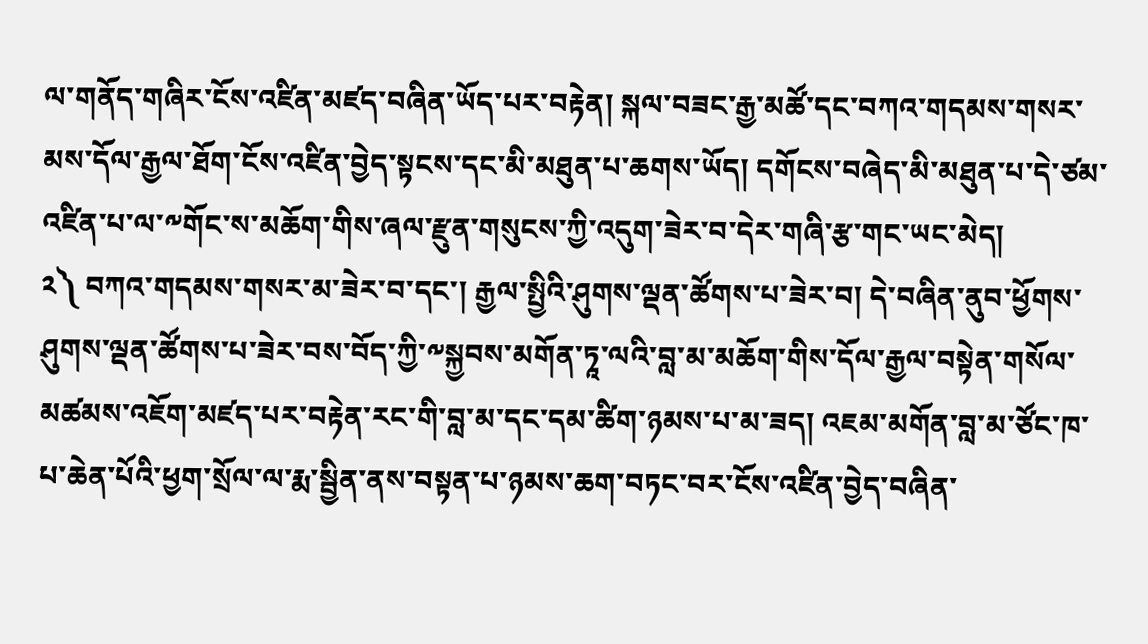ལ་གནོད་གཞིར་ངོས་འཛིན་མཛད་བཞིན་ཡོད་པར་བརྟེན། སྐལ་བཟང་རྒྱ་མཚོ་དང་བཀའ་གདམས་གསར་མས་དོལ་རྒྱལ་ཐོག་ངོས་འཛིན་བྱེད་སྟངས་དང་མི་མཐུན་པ་ཆགས་ཡོད། དགོངས་བཞེད་མི་མཐུན་པ་དེ་ཙམ་འཛིན་པ་ལ་༸གོང་ས་མཆོག་གིས་ཞལ་རྫུན་གསུངས་ཀྱི་འདུག་ཟེར་བ་དེར་གཞི་རྩ་གང་ཡང་མེད།
༢༽ བཀའ་གདམས་གསར་མ་ཟེར་བ་དང་། རྒྱལ་སྤྱིའི་ཤུགས་ལྡན་ཚོགས་པ་ཟེར་བ། དེ་བཞིན་ནུབ་ཕྱོགས་ཤུགས་ལྡན་ཚོགས་པ་ཟེར་བས་བོད་ཀྱི་༸སྐྱབས་མགོན་ཏཱ་ལའི་བླ་མ་མཆོག་གིས་དོལ་རྒྱལ་བསྟེན་གསོལ་མཚམས་འཇོག་མཛད་པར་བརྟེན་རང་གི་བླ་མ་དང་དམ་ཚིག་ཉམས་པ་མ་ཟད། འཇམ་མགོན་བླ་མ་ཙོང་ཁ་པ་ཆེན་པོའི་ཕྱག་སྲོལ་ལ་རྨ་སྦྱིན་ནས་བསྟན་པ་ཉམས་ཆག་བཏང་བར་ངོས་འཛིན་བྱེད་བཞིན་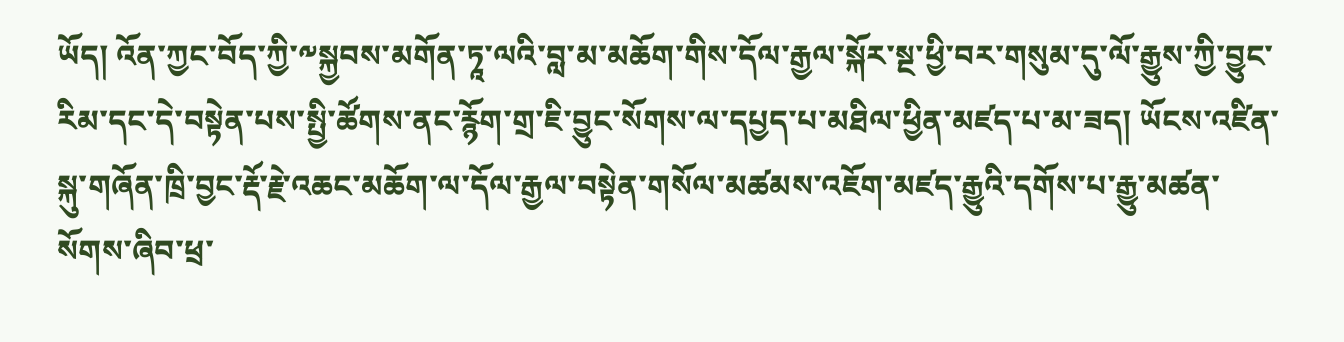ཡོད། འོན་ཀྱང་བོད་ཀྱི་༸སྐྱབས་མགོན་ཏཱ་ལའི་བླ་མ་མཆོག་གིས་དོལ་རྒྱལ་སྐོར་སྔ་ཕྱི་བར་གསུམ་དུ་ལོ་རྒྱུས་ཀྱི་བྱུང་རིམ་དང་དེ་བསྟེན་པས་སྤྱི་ཚོགས་ནང་རྙོག་གྲ་ཇི་བྱུང་སོགས་ལ་དཔྱད་པ་མཐིལ་ཕྱིན་མཛད་པ་མ་ཟད། ཡོངས་འཛིན་སྐུ་གཞོན་ཁྲི་བྱང་རྡོ་རྗེ་འཆང་མཆོག་ལ་དོལ་རྒྱལ་བསྟེན་གསོལ་མཚམས་འཇོག་མཛད་རྒྱུའི་དགོས་པ་རྒྱུ་མཚན་སོགས་ཞིབ་ཕྲ་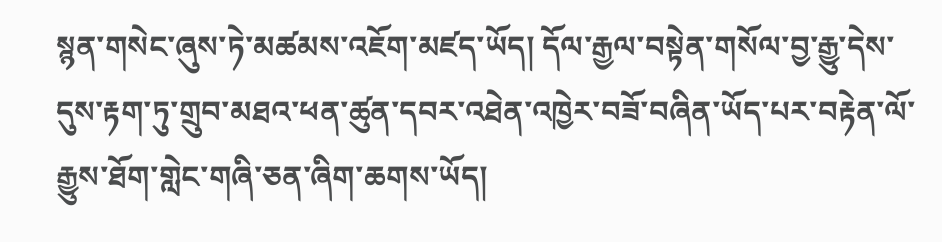སྙན་གསེང་ཞུས་ཏེ་མཚམས་འཇོག་མཛད་ཡོད། དོལ་རྒྱལ་བསྟེན་གསོལ་བྱ་རྒྱུ་དེས་དུས་རྟག་ཏུ་གྲུབ་མཐའ་ཕན་ཚུན་དབར་འཐེན་འཁྱེར་བཟོ་བཞིན་ཡོད་པར་བརྟེན་ལོ་རྒྱུས་ཐོག་གླེང་གཞི་ཅན་ཞིག་ཆགས་ཡོད།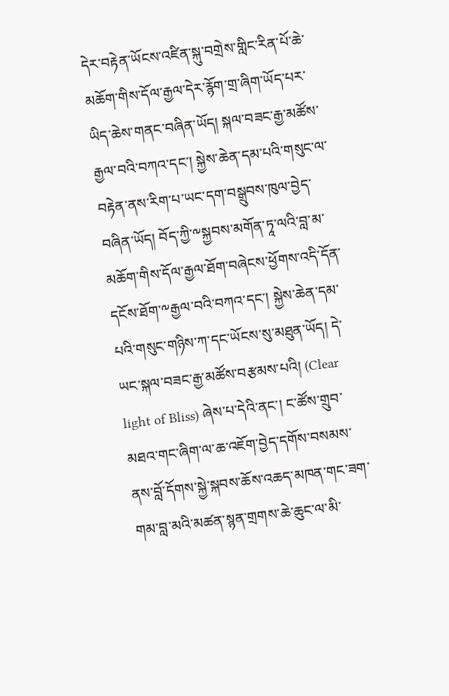དེར་བརྟེན་ཡོངས་འཛིན་སྐུ་བགྲེས་གླིང་རིན་པོ་ཆེ་མཆོག་གིས་དོལ་རྒྱལ་དེར་རྙོག་གྲ་ཞིག་ཡོད་པར་ཡིད་ཆེས་གནང་བཞིན་ཡོད། སྐལ་བཟང་རྒྱ་མཚོས་རྒྱལ་བའི་བཀའ་དང་། སྐྱེས་ཆེན་དམ་པའི་གསུང་ལ་བརྟེན་ནས་རིག་པ་ཡང་དག་བསྒྲུབས་ཁུལ་བྱེད་བཞིན་ཡོད། བོད་ཀྱི་༸སྐྱབས་མགོན་ཏཱ་ལའི་བླ་མ་མཆོག་གིས་དོལ་རྒྱལ་ཐོག་བཞེངས་ཕྱོགས་འདི་དོན་དངོས་ཐོག་༸རྒྱལ་བའི་བཀའ་དང་། སྐྱེས་ཆེན་དམ་པའི་གསུང་གཉིས་ཀ་དང་ཡོངས་སུ་མཐུན་ཡོད། དེ་ཡང་སྐལ་བཟང་རྒྱ་མཚོས་བརྩམས་པའི། (Clear light of Bliss) ཞེས་པ་དེའི་ནང་། ང་ཚོས་གྲུབ་མཐའ་གང་ཞིག་ལ་ཆ་འཇོག་བྱེད་དགོས་བསམས་ནས་བློ་དོགས་སྐྱེ་སྐབས་ཆོས་འཆད་མཁན་གང་ཟག་གམ་བླ་མའི་མཚན་སྙན་གྲགས་ཆེ་ཆུང་ལ་མི་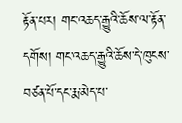རྟོན་པར། གང་འཆད་རྒྱུའི་ཆོས་ལ་རྟོན་དགོས། གང་འཆད་རྒྱུའི་ཆོས་དེ་ཁུངས་བཙན་པོ་དང་རྨ་མེད་པ་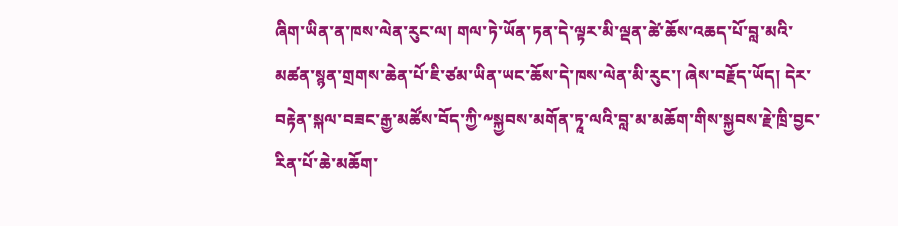ཞིག་ཡིན་ན་ཁས་ལེན་རུང་ལ། གལ་ཏེ་ཡོན་ཏན་དེ་ལྟར་མི་ལྡན་ཚེ་ཆོས་འཆད་པོ་བླ་མའི་མཚན་སྙན་གྲགས་ཆེན་པོ་ཇི་ཙམ་ཡིན་ཡང་ཆོས་དེ་ཁས་ལེན་མི་རུང་། ཞེས་བརྗོད་ཡོད། དེར་བརྟེན་སྐལ་བཟང་རྒྱ་མཚོས་བོད་ཀྱི་༸སྐྱབས་མགོན་ཏཱ་ལའི་བླ་མ་མཆོག་གིས་སྐྱབས་རྗེ་ཁྲི་བྱང་རིན་པོ་ཆེ་མཆོག་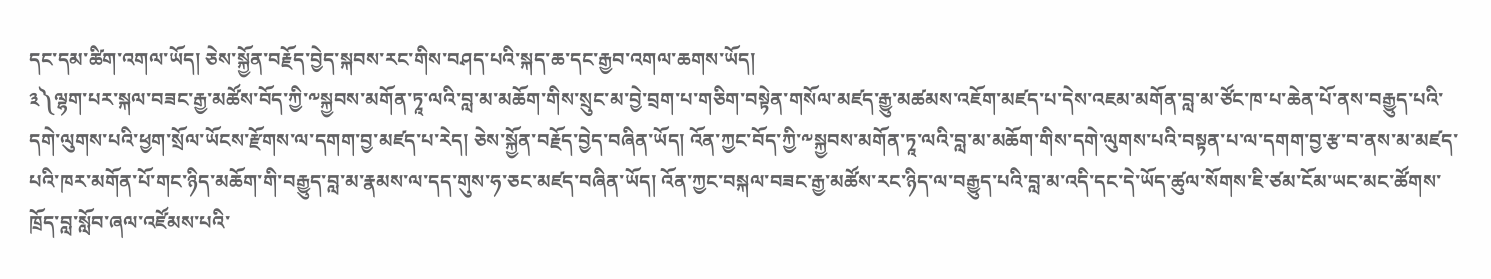དང་དམ་ཚིག་འགལ་ཡོད། ཅེས་སྐྱོན་བརྗོད་བྱེད་སྐབས་རང་གིས་བཤད་པའི་སྐད་ཆ་དང་རྒྱབ་འགལ་ཆགས་ཡོད།
༣༽ལྷག་པར་སྐལ་བཟང་རྒྱ་མཚོས་བོད་ཀྱི་༸སྐྱབས་མགོན་ཏཱ་ལའི་བླ་མ་མཆོག་གིས་སྲུང་མ་བྱེ་བྲག་པ་གཅིག་བསྟེན་གསོལ་མཛད་རྒྱུ་མཚམས་འཇོག་མཛད་པ་དེས་འཇམ་མགོན་བླ་མ་ཙོང་ཁ་པ་ཆེན་པོ་ནས་བརྒྱུད་པའི་དགེ་ལུགས་པའི་ཕྱག་སྲོལ་ཡོངས་རྫོགས་ལ་དགག་བྱ་མཛད་པ་རེད། ཅེས་སྐྱོན་བརྗོད་བྱེད་བཞིན་ཡོད། འོན་ཀྱང་བོད་ཀྱི་༸སྐྱབས་མགོན་ཏཱ་ལའི་བླ་མ་མཆོག་གིས་དགེ་ལུགས་པའི་བསྟན་པ་ལ་དགག་བྱ་རྩ་བ་ནས་མ་མཛད་པའི་ཁར་མགོན་པོ་གང་ཉིད་མཆོག་གི་བརྒྱུད་བླ་མ་རྣམས་ལ་དད་གུས་ཧ་ཅང་མཛད་བཞིན་ཡོད། འོན་ཀྱང་བསྐལ་བཟང་རྒྱ་མཚོས་རང་ཉིད་ལ་བརྒྱུད་པའི་བླ་མ་འདི་དང་དེ་ཡོད་ཚུལ་སོགས་ཇི་ཙམ་ངོམ་ཡང་མང་ཚོགས་ཁྲོད་བླ་སློབ་ཞལ་འཛོམས་པའི་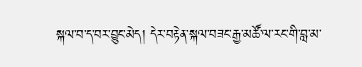སྐལ་བ་ད་བར་བྱུང་མེད། དེར་བརྟེན་སྐལ་བཟང་རྒྱ་མཚོ་ལ་རང་གི་བླ་མ་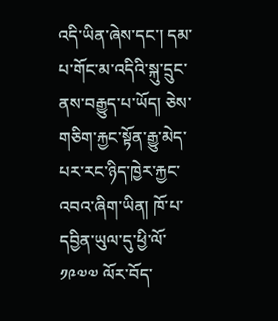འདི་ཡིན་ཞེས་དང་། དམ་པ་གོང་མ་འདིའི་སྐུ་དྲུང་ནས་བརྒྱུད་པ་ཡོད། ཅེས་གཅིག་རྐྱང་སྟོན་རྒྱུ་མེད་པར་རང་ཉིད་ཁྱེར་རྐྱང་འབའ་ཞིག་ཡིན། ཁོ་པ་དབྱིན་ཡུལ་དུ་ཕྱི་ལོ་ ༡༩༧༧ ལོར་བོད་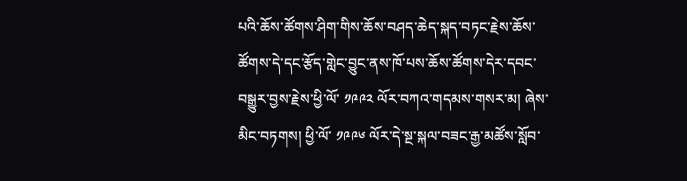པའི་ཆོས་ཚོགས་ཤིག་གིས་ཆོས་བཤད་ཆེད་སྐད་བཏང་རྗེས་ཆོས་ཚོགས་དེ་དང་རྩོད་གླེང་བྱུང་ནས་ཁོ་པས་ཆོས་ཚོགས་དེར་དབང་བསྒྱུར་བྱས་རྗེས་ཕྱི་ལོ་ ༡༩༩༢ ལོར་བཀའ་གདམས་གསར་མ། ཞེས་མིང་བཏགས། ཕྱི་ལོ་ ༡༩༩༦ ལོར་དེ་སྔ་སྐལ་བཟང་རྒྱ་མཚོས་སློབ་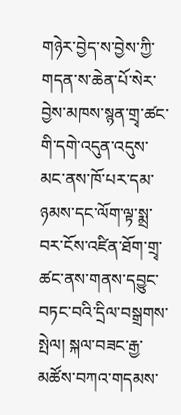གཉེར་བྱེད་ས་བྱེས་ཀྱི་གདན་ས་ཆེན་པོ་སེར་བྱེས་མཁས་སྙན་གྲྭ་ཚང་གི་དགེ་འདུན་འདུས་མང་ནས་ཁོ་པར་དམ་ཉམས་དང་ལོག་ལྟ་སྨྲ་བར་ངོས་འཛིན་ཐོག་གྲྭ་ཚང་ནས་གནས་དབྱུང་བཏང་བའི་དྲིལ་བསྒྲགས་སྤེལ། སྐལ་བཟང་རྒྱ་མཚོས་བཀའ་གདམས་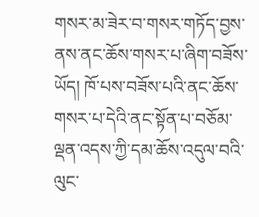གསར་མ་ཟེར་བ་གསར་གཏོད་བྱས་ནས་ནང་ཆོས་གསར་པ་ཞིག་བཟོས་ཡོད། ཁོ་པས་བཟོས་པའི་ནང་ཆོས་གསར་པ་དེའི་ནང་སྟོན་པ་བཅོམ་ལྡན་འདས་ཀྱི་དམ་ཆོས་འདུལ་བའི་ལུང་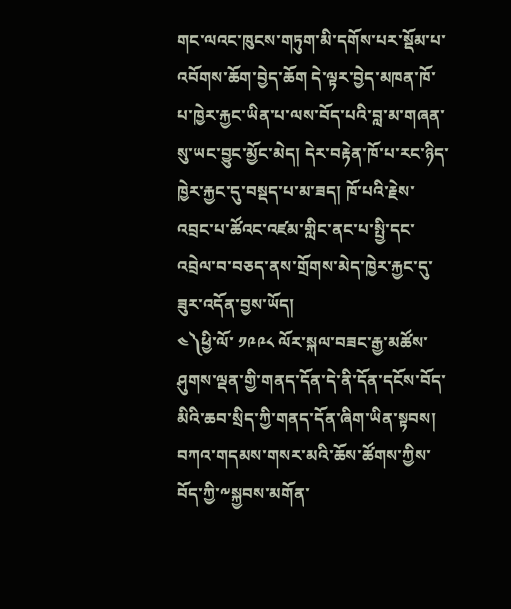གང་ལའང་ཁུངས་གཏུག་མི་དགོས་པར་སྡོམ་པ་འབོགས་ཆོག་བྱེད་ཆོག དེ་ལྟར་བྱེད་མཁན་ཁོ་པ་ཁྱེར་རྐྱང་ཡིན་པ་ལས་བོད་པའི་བླ་མ་གཞན་སུ་ཡང་བྱུང་མྱོང་མེད། དེར་བརྟེན་ཁོ་པ་རང་ཉིད་ཁྱེར་རྐྱང་དུ་བསྡད་པ་མ་ཟད། ཁོ་པའི་རྗེས་འབྲང་པ་ཚོའང་འཛམ་གླིང་ནང་པ་སྤྱི་དང་འབྲེལ་བ་བཅད་ནས་གྲོགས་མེད་ཁྱེར་རྐྱང་དུ་ཟུར་འདོན་བྱས་ཡོད།
༤༽ཕྱི་ལོ་ ༡༩༩༨ ལོར་སྐལ་བཟང་རྒྱ་མཚོས་ཤུགས་ལྡན་གྱི་གནད་དོན་དེ་ནི་དོན་དངོས་བོད་མིའི་ཆབ་སྲིད་ཀྱི་གནད་དོན་ཞིག་ཡིན་སྟབས། བཀའ་གདམས་གསར་མའི་ཆོས་ཚོགས་ཀྱིས་བོད་ཀྱི་༸སྐྱབས་མགོན་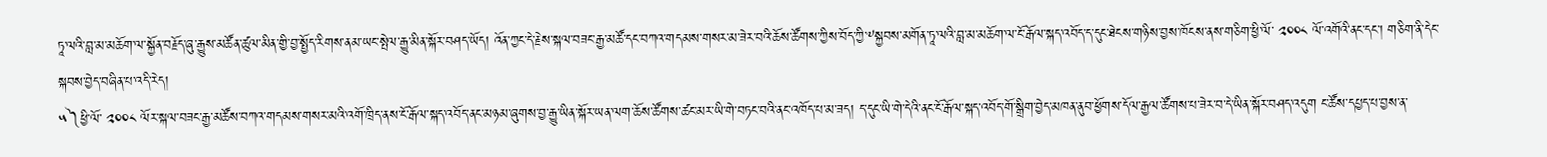ཏཱ་ལའི་བླ་མ་མཆོག་ལ་སྐྱོན་བརྗོད་ཞུ་རྒྱུས་མཚོན་ཚུལ་མིན་གྱི་བྱ་སྤྱོད་རིགས་ནམ་ཡང་སྤེལ་རྒྱུ་མིན་སྐོར་བཤད་ཡོད། འོན་ཀྱང་དེ་རྗེས་སྐལ་བཟང་རྒྱ་མཚོ་དང་བཀའ་གདམས་གསར་མ་ཟེར་བའི་ཆོས་ཚོགས་ཀྱིས་བོད་ཀྱི་༸སྐྱབས་མགོན་ཏཱ་ལའི་བླ་མ་མཆོག་ལ་ངོ་རྒོལ་སྐད་འབོད་ད་དུང་ཐེངས་གཉིས་བྱས་ཁོངས་ནས་གཅིག་ཕྱི་ལོ་ ༢༠༠༨ ལོ་འགོའི་ནང་དང་། གཅིག་ནི་དེང་སྐབས་བྱེད་བཞིན་པ་འདི་རེད།
༥༽ཕྱི་ལོ་ ༢༠༠༨ ལོར་སྐལ་བཟང་རྒྱ་མཚོས་བཀའ་གདམས་གསར་མའི་འགོ་ཁྲིད་ནས་ངོ་རྒོལ་སྐད་འབོད་ནང་མཉམ་ཞུགས་བྱ་རྒྱུ་ཡིན་སྐོར་ཡན་ལག་ཆོས་ཚོགས་ཚང་མར་ཡི་གེ་བཏང་བའི་ནང་འཁོད་པ་མ་ཟད། ད་དུང་ཡི་གེ་དེའི་ནང་ངོ་རྒོལ་སྐད་འབོད་གོ་སྒྲིག་བྱེད་མཁན་ནུབ་ཕྱོགས་དོལ་རྒྱལ་ཚོགས་པ་ཟེར་བ་དེ་ཡིན་སྐོར་བཤད་འདུག ང་ཚོས་དཔྱད་པ་བྱས་ན་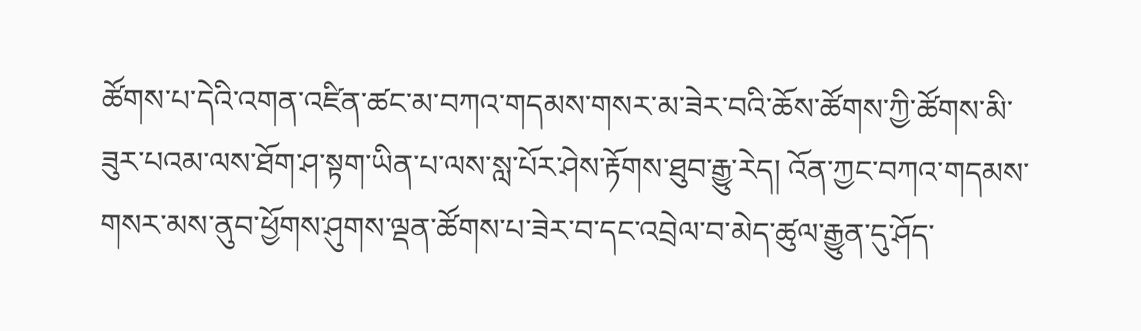ཚོགས་པ་དེའི་འགན་འཛིན་ཚང་མ་བཀའ་གདམས་གསར་མ་ཟེར་བའི་ཆོས་ཚོགས་ཀྱི་ཚོགས་མི་ཟུར་པའམ་ལས་ཐོག་ཤ་སྟག་ཡིན་པ་ལས་སླ་པོར་ཤེས་རྟོགས་ཐུབ་རྒྱུ་རེད། འོན་ཀྱང་བཀའ་གདམས་གསར་མས་ནུབ་ཕྱོགས་ཤུགས་ལྡན་ཚོགས་པ་ཟེར་བ་དང་འབྲེལ་བ་མེད་ཚུལ་རྒྱུན་དུ་ཤོད་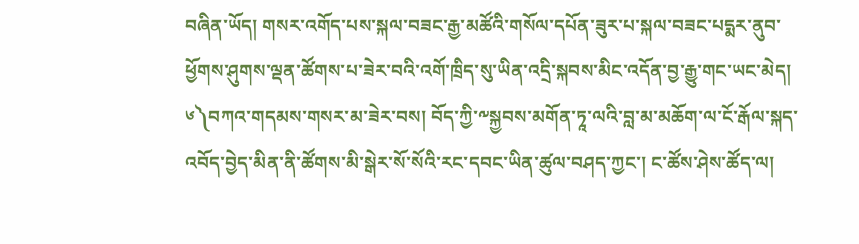བཞིན་ཡོད། གསར་འགོད་པས་སྐལ་བཟང་རྒྱ་མཚོའི་གསོལ་དཔོན་ཟུར་པ་སྐལ་བཟང་པདྨར་ནུབ་ཕྱོགས་ཤུགས་ལྡན་ཚོགས་པ་ཟེར་བའི་འགོ་ཁྲིད་སུ་ཡིན་འདྲི་སྐབས་མིང་འདོན་བྱ་རྒྱུ་གང་ཡང་མེད།
༦༽བཀའ་གདམས་གསར་མ་ཟེར་བས། བོད་ཀྱི་༸སྐྱབས་མགོན་ཏཱ་ལའི་བླ་མ་མཆོག་ལ་ངོ་རྒོལ་སྐད་འབོད་བྱེད་མིན་ནི་ཚོགས་མི་སྒེར་སོ་སོའི་རང་དབང་ཡིན་ཚུལ་བཤད་ཀྱང་། ང་ཚོས་ཤེས་ཚོད་ལ།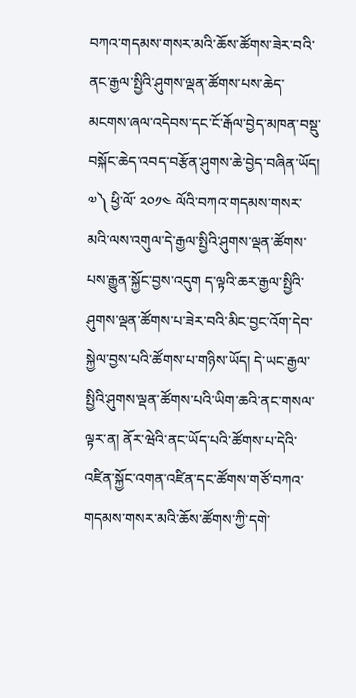བཀའ་གདམས་གསར་མའི་ཆོས་ཚོགས་ཟེར་བའི་ནང་རྒྱལ་སྤྱིའི་ཤུགས་ལྡན་ཚོགས་པས་ཆེད་མངགས་ཞལ་འདེབས་དང་ངོ་རྒོལ་བྱེད་མཁན་བསྡུ་བསྐོང་ཆེད་འབད་བརྩོན་ཤུགས་ཆེ་བྱེད་བཞིན་ཡོད།
༧༽ ཕྱི་ལོ་ ༢༠༡༤ ལོའི་བཀའ་གདམས་གསར་མའི་ལས་འགུལ་དེ་རྒྱལ་སྤྱིའི་ཤུགས་ལྡན་ཚོགས་པས་རྒྱུན་སྐྱོང་བྱས་འདུག ད་ལྟའི་ཆར་རྒྱལ་སྤྱིའི་ཤུགས་ལྡན་ཚོགས་པ་ཟེར་བའི་མིང་བྱང་འོག་དེབ་སྐྱེལ་བྱས་པའི་ཚོགས་པ་གཉིས་ཡོད། དེ་ཡང་རྒྱལ་སྤྱིའི་ཤུགས་ལྡན་ཚོགས་པའི་ཡིག་ཆའི་ནང་གསལ་ལྟར་ན། ནོར་ཝེའི་ནང་ཡོད་པའི་ཚོགས་པ་དེའི་འཛིན་སྐྱོང་འགན་འཛིན་དང་ཚོགས་གཙོ་བཀའ་གདམས་གསར་མའི་ཆོས་ཚོགས་ཀྱི་དགེ་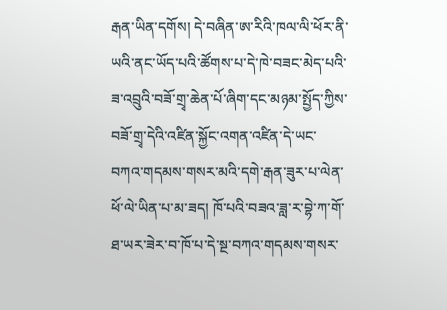རྒན་ཡིན་དགོས། དེ་བཞིན་ཨ་རིའི་ཁལ་ལི་ཕོར་ནི་ཡའི་ནང་ཡོད་པའི་ཚོགས་པ་དེ་ཁེ་བཟང་མེད་པའི་ཟ་འབྲུའི་བཟོ་གྲྭ་ཆེན་པོ་ཞིག་དང་མཉམ་སྤྱོད་ཀྱིས་བཟོ་གྲྭ་དེའི་འཛིན་སྐྱོང་འགན་འཛིན་དེ་ཡང་བཀའ་གདམས་གསར་མའི་དགེ་རྒན་ཟུར་པ་ལེན་ཕོ་ལེ་ཡིན་པ་མ་ཟད། ཁོ་པའི་བཟའ་ཟླ་ར་བྷེ་ཀ་གོ་ཐ་ཡར་ཟེར་བ་ཁོ་པ་དེ་སྔ་བཀའ་གདམས་གསར་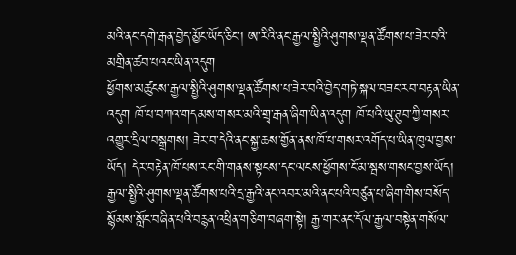མའི་ནང་དགེ་རྒན་བྱེད་མྱོང་ཡོད་ཅིང་། ཨ་རིའི་ནང་རྒྱལ་སྤྱིའི་ཤུགས་ལྡན་ཚོགས་པ་ཟེར་བའི་མགྲིན་ཚབ་པའང་ཡིན་འདུག
ཕྱོགས་མཚུངས་རྒྱལ་སྤྱིའི་ཤུགས་ལྡན་ཚོགས་པ་ཟེར་བའི་བྱེད་གཏེ་སྐལ་བཟང་རབ་བརྟན་ཡིན་འདུག ཁོ་པ་བཀའ་གདམས་གསར་མའི་གྲྭ་རྒན་ཞིག་ཡིན་འདུག ཁོ་པའི་ཡུ་ཊུབ་ཀྱི་གསར་འགྱུར་དྲིལ་བསྒྲགས། ཟེར་བ་དེའི་ནང་སྐྱ་ཆས་གྱོན་ནས་ཁོ་པ་གསར་འགོད་པ་ཡིན་ཁུལ་བྱས་ཡོད། དེར་བརྟེན་ཁོ་པས་རང་གི་གནས་སྟངས་དང་ལངས་ཕྱོགས་ངོ་མ་སྦས་གསང་བྱས་ཡོད། རྒྱལ་སྤྱིའི་ཤུགས་ལྡན་ཚོགས་པའི་དྲ་རྒྱའི་ནང་འབར་མའི་ནང་པའི་བཙུན་པ་ཞིག་གིས་བསོད་སྙོམས་སློང་བཞིན་པའི་བརྙན་འཕྲིན་གཅིག་བཞག་སྟེ། རྒྱ་གར་ནང་དོལ་རྒྱལ་བསྟེན་གསོལ་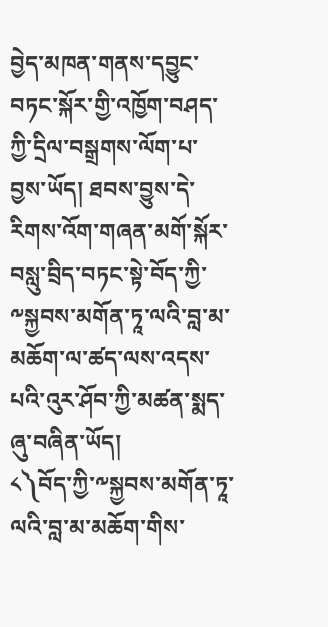བྱེད་མཁན་གནས་དབྱུང་བཏང་སྐོར་གྱི་འཁྱོག་བཤད་ཀྱི་དྲིལ་བསྒྲགས་ལོག་པ་བྱས་ཡོད། ཐབས་བྱུས་དེ་རིགས་འོག་གཞན་མགོ་སྐོར་བསླུ་བྲིད་བཏང་སྟེ་བོད་ཀྱི་༸སྐྱབས་མགོན་ཏཱ་ལའི་བླ་མ་མཆོག་ལ་ཚད་ལས་འདས་པའི་འུར་ཤོབ་ཀྱི་མཚན་སྨད་ཞུ་བཞིན་ཡོད།
༨༽བོད་ཀྱི་༸སྐྱབས་མགོན་ཏཱ་ལའི་བླ་མ་མཆོག་གིས་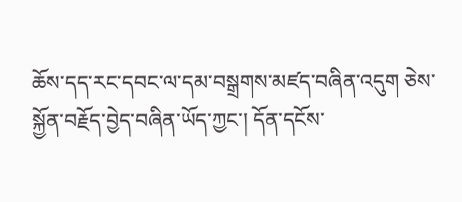ཆོས་དད་རང་དབང་ལ་དམ་བསྒྲགས་མཛད་བཞིན་འདུག ཅེས་སྐྱོན་བརྗོད་བྱེད་བཞིན་ཡོད་ཀྱང་། དོན་དངོས་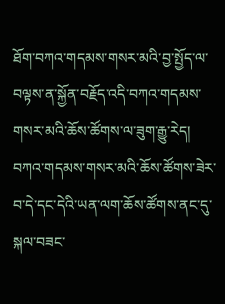ཐོག་བཀའ་གདམས་གསར་མའི་བྱ་སྤྱོད་ལ་བལྟས་ན་སྐྱོན་བརྗོད་འདི་བཀའ་གདམས་གསར་མའི་ཆོས་ཚོགས་ལ་ཟུག་རྒྱུ་རེད། བཀའ་གདམས་གསར་མའི་ཆོས་ཚོགས་ཟེར་བ་དེ་དང་དེའི་ཡན་ལག་ཆོས་ཚོགས་ནང་དུ་སྐལ་བཟང་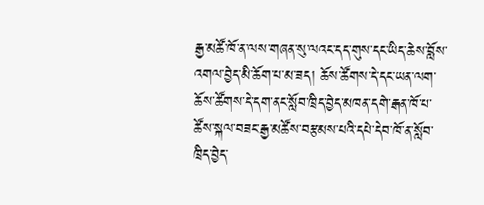རྒྱ་མཚོ་ཁོ་ན་ལས་གཞན་སུ་ལའང་དད་གུས་དང་ཡིད་ཆེས་བློས་འགལ་བྱེད་མི་ཆོག་པ་མ་ཟད། ཆོས་ཚོགས་དེ་དང་ཡན་ལག་ཆོས་ཚོགས་དེ་དག་ནང་སློབ་ཁྲིད་བྱེད་མཁན་དགེ་རྒན་ཁོ་པ་ཚོས་སྐལ་བཟང་རྒྱ་མཚོས་བརྩམས་པའི་དཔེ་དེབ་ཁོ་ན་སློབ་ཁྲིད་བྱེད་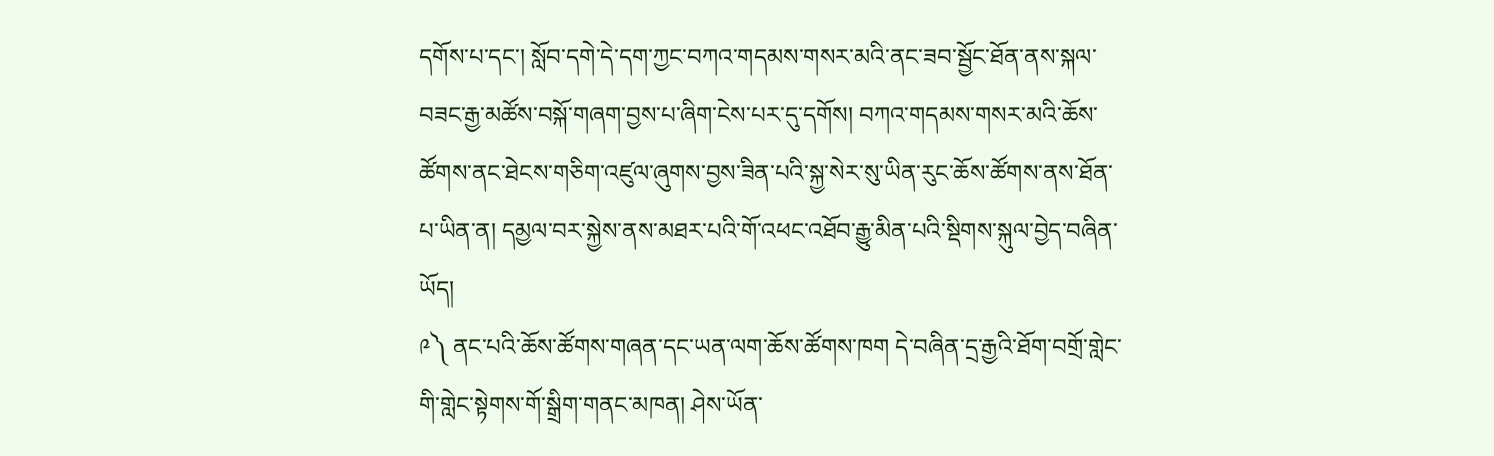དགོས་པ་དང་། སློབ་དགེ་དེ་དག་ཀྱང་བཀའ་གདམས་གསར་མའི་ནང་ཟབ་སྦྱོང་ཐོན་ནས་སྐལ་བཟང་རྒྱ་མཚོས་བསྐོ་གཞག་བྱས་པ་ཞིག་ངེས་པར་དུ་དགོས། བཀའ་གདམས་གསར་མའི་ཆོས་ཚོགས་ནང་ཐེངས་གཅིག་འཛུལ་ཞུགས་བྱས་ཟིན་པའི་སྐྱ་སེར་སུ་ཡིན་རུང་ཆོས་ཚོགས་ནས་ཐོན་པ་ཡིན་ན། དམྱལ་བར་སྐྱེས་ནས་མཐར་པའི་གོ་འཕང་འཐོབ་རྒྱུ་མིན་པའི་སྡིགས་སྐུལ་བྱེད་བཞིན་ཡོད།
༩༽ ནང་པའི་ཆོས་ཚོགས་གཞན་དང་ཡན་ལག་ཆོས་ཚོགས་ཁག དེ་བཞིན་དྲ་རྒྱའི་ཐོག་བགྲོ་གླེང་གི་གླེང་སྟེགས་གོ་སྒྲིག་གནང་མཁན། ཤེས་ཡོན་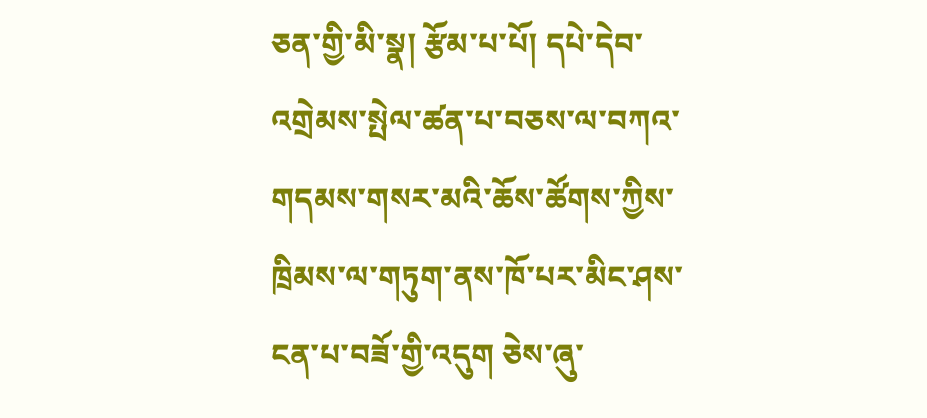ཅན་གྱི་མི་སྣ། རྩོམ་པ་པོ། དཔེ་དེབ་འགྲེམས་སྤེལ་ཚན་པ་བཅས་ལ་བཀའ་གདམས་གསར་མའི་ཆོས་ཚོགས་ཀྱིས་ཁྲིམས་ལ་གཏུག་ནས་ཁོ་པར་མིང་ཤས་ངན་པ་བཟོ་གྱི་འདུག ཅེས་ཞུ་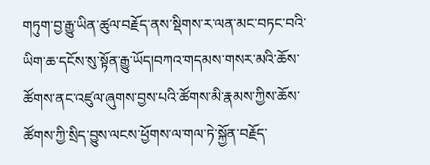གཏུག་བྱ་རྒྱུ་ཡིན་ཚུལ་བརྗོད་ནས་སྡིགས་ར་ལན་མང་བཏང་བའི་ཡིག་ཆ་དངོས་སུ་སྟོན་རྒྱུ་ཡོད།བཀའ་གདམས་གསར་མའི་ཆོས་ཚོགས་ནང་འཛུལ་ཞུགས་བྱས་པའི་ཚོགས་མི་རྣམས་ཀྱིས་ཆོས་ཚོགས་ཀྱི་སྲིད་བྱུས་ལངས་ཕྱོགས་ལ་གལ་ཏེ་སྐྱོན་བརྗོད་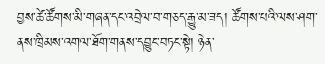བྱས་ཚེ་ཚོགས་མི་གཞན་དང་འབྲེལ་བ་གཅད་རྒྱུ་མ་ཟད། ཚོགས་པའི་ལས་ཤག་ནས་ཁྲིམས་འགལ་ཐོག་གནས་དབྱུང་བཏང་སྟེ། ཉེན་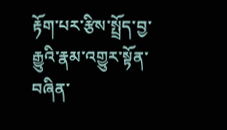རྟོག་པར་རྩིས་སྤྲོད་བྱ་རྒྱུའི་རྣམ་འགྱུར་སྟོན་བཞིན་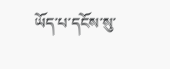ཡོད་པ་དངོས་སུ་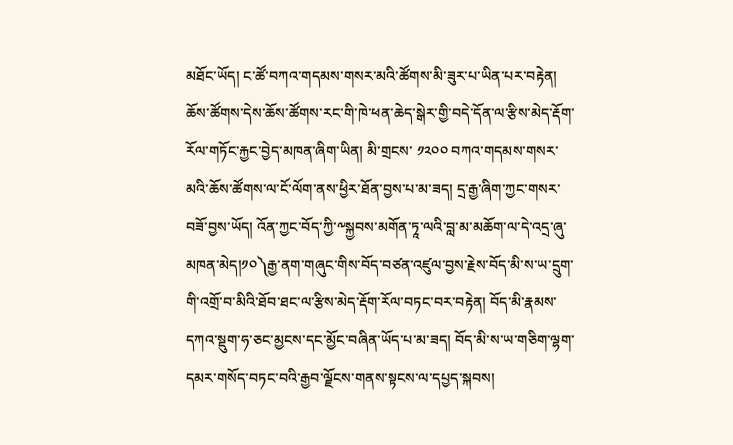མཐོང་ཡོད། ང་ཚོ་བཀའ་གདམས་གསར་མའི་ཚོགས་མི་ཟུར་པ་ཡིན་པར་བརྟེན། ཆོས་ཚོགས་དེས་ཆོས་ཚོགས་རང་གི་ཁེ་ཕན་ཆེད་སྒེར་གྱི་བདེ་དོན་ལ་རྩིས་མེད་རྡོག་རོལ་གཏོང་རྐྱང་བྱེད་མཁན་ཞིག་ཡིན། མི་གྲངས་ ༡༢༠༠ བཀའ་གདམས་གསར་མའི་ཆོས་ཚོགས་ལ་ངོ་ལོག་ནས་ཕྱིར་ཐོན་བྱས་པ་མ་ཟད། དྲ་རྒྱ་ཞིག་ཀྱང་གསར་བཟོ་བྱས་ཡོད། འོན་ཀྱང་བོད་ཀྱི་༸སྐྱབས་མགོན་ཏཱ་ལའི་བླ་མ་མཆོག་ལ་དེ་འདྲ་ཞུ་མཁན་མེད།༡༠༽རྒྱ་ནག་གཞུང་གིས་བོད་བཙན་འཛུལ་བྱས་རྗེས་བོད་མི་ས་ཡ་དྲུག་གི་འགྲོ་བ་མིའི་ཐོབ་ཐང་ལ་རྩིས་མེད་རྡོག་རོལ་བཏང་བར་བརྟེན། བོད་མི་རྣམས་དཀའ་སྡུག་ཧ་ཅང་མྱངས་དང་མྱོང་བཞིན་ཡོད་པ་མ་ཟད། བོད་མི་ས་ཡ་གཅིག་ལྷག་དམར་གསོད་བཏང་བའི་རྒྱབ་ལྗོངས་གནས་སྟངས་ལ་དཔྱད་སྐབས།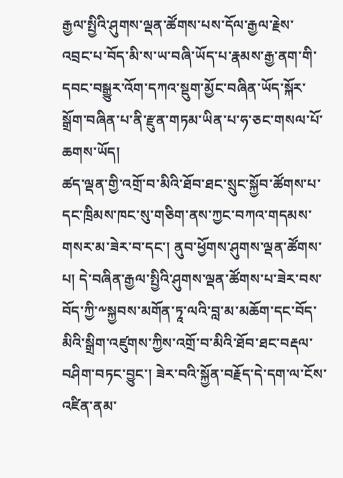རྒྱལ་སྤྱིའི་ཤུགས་ལྡན་ཚོགས་པས་དོལ་རྒྱལ་རྗེས་འབྲང་པ་བོད་མི་ས་ཡ་བཞི་ཡོད་པ་རྣམས་རྒྱ་ནག་གི་དབང་བསྒྱུར་འོག་དཀའ་སྡུག་མྱོང་བཞིན་ཡོད་སྐོར་སྒྲོག་བཞིན་པ་ནི་རྫུན་གཏམ་ཡིན་པ་ཧ་ཅང་གསལ་པོ་ཆགས་ཡོད།
ཚད་ལྡན་གྱི་འགྲོ་བ་མིའི་ཐོབ་ཐང་སྲུང་སྐྱོབ་ཚོགས་པ་དང་ཁྲིམས་ཁང་སུ་གཅིག་ནས་ཀྱང་བཀའ་གདམས་གསར་མ་ཟེར་བ་དང་། ནུབ་ཕྱོགས་ཤུགས་ལྡན་ཚོགས་པ། དེ་བཞིན་རྒྱལ་སྤྱིའི་ཤུགས་ལྡན་ཚོགས་པ་ཟེར་བས་བོད་ཀྱི་༸སྐྱབས་མགོན་ཏཱ་ལའི་བླ་མ་མཆོག་དང་བོད་མིའི་སྒྲིག་འཛུགས་ཀྱིས་འགྲོ་བ་མིའི་ཐོབ་ཐང་བརྡལ་བཤིག་བཏང་བྱུང་། ཟེར་བའི་སྐྱོན་བརྗོད་དེ་དག་ལ་ངོས་འཛིན་ནམ་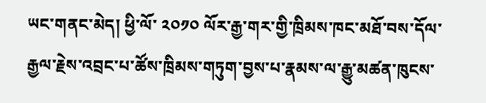ཡང་གནང་མེད། ཕྱི་ལོ་ ༢༠༡༠ ལོར་རྒྱ་གར་གྱི་ཁྲིམས་ཁང་མཐོ་བས་དོལ་རྒྱལ་རྗེས་འབྲང་པ་ཚོས་ཁྲིམས་གཏུག་བྱས་པ་རྣམས་ལ་རྒྱུ་མཚན་ཁུངས་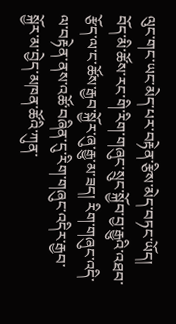ལུང་གང་ཡང་མེད་པར་བརྟེན་རྩིས་མེད་བཏང་ཡོད། བོད་མི་ཚོས་རང་གི་རིག་གཞུང་སྲུང་སྐྱོབ་བྱ་རྒྱུའི་འཐབ་རྩོད་ལ་ང་ཚོས་རྒྱབ་སྐྱོར་ཞུ་རྒྱུ་མ་ཟད། རིག་གཞུང་འདི་ལ་བརྟེན་ནས་འཚོ་བཞིན་དུ་རིག་གཞུང་འདིར་རྒྱབ་སྐྱོར་མ་བྱེད་མཁན་ཚོའི་ཀུན་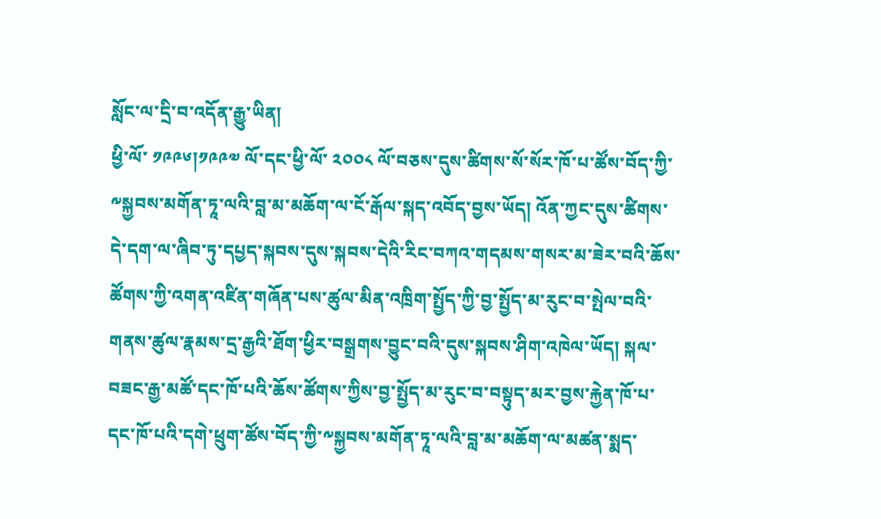སློང་ལ་དྲི་བ་འདོན་རྒྱུ་ཡིན།
ཕྱི་ལོ་ ༡༩༩༦།༡༩༩༧ ལོ་དང་ཕྱི་ལོ་ ༢༠༠༨ ལོ་བཅས་དུས་ཚིགས་སོ་སོར་ཁོ་པ་ཚོས་བོད་ཀྱི་༸སྐྱབས་མགོན་ཏཱ་ལའི་བླ་མ་མཆོག་ལ་ངོ་རྒོལ་སྐད་འབོད་བྱས་ཡོད། འོན་ཀྱང་དུས་ཚིགས་དེ་དག་ལ་ཞིབ་ཏུ་དཔྱད་སྐབས་དུས་སྐབས་དེའི་རིང་བཀའ་གདམས་གསར་མ་ཟེར་བའི་ཆོས་ཚོགས་ཀྱི་འགན་འཛིན་གཞོན་པས་ཚུལ་མིན་འཁྲིག་སྤྱོད་ཀྱི་བྱ་སྤྱོད་མ་རུང་བ་སྤེལ་བའི་གནས་ཚུལ་རྣམས་དྲ་རྒྱའི་ཐོག་ཕྱིར་བསྒྲགས་བྱུང་བའི་དུས་སྐབས་ཤིག་འཁེལ་ཡོད། སྐལ་བཟང་རྒྱ་མཚོ་དང་ཁོ་པའི་ཆོས་ཚོགས་ཀྱིས་བྱ་སྤྱོད་མ་རུང་བ་བསྟུད་མར་བྱས་རྐྱེན་ཁོ་པ་དང་ཁོ་པའི་དགེ་ཕྲུག་ཚོས་བོད་ཀྱི་༸སྐྱབས་མགོན་ཏཱ་ལའི་བླ་མ་མཆོག་ལ་མཚན་སྨད་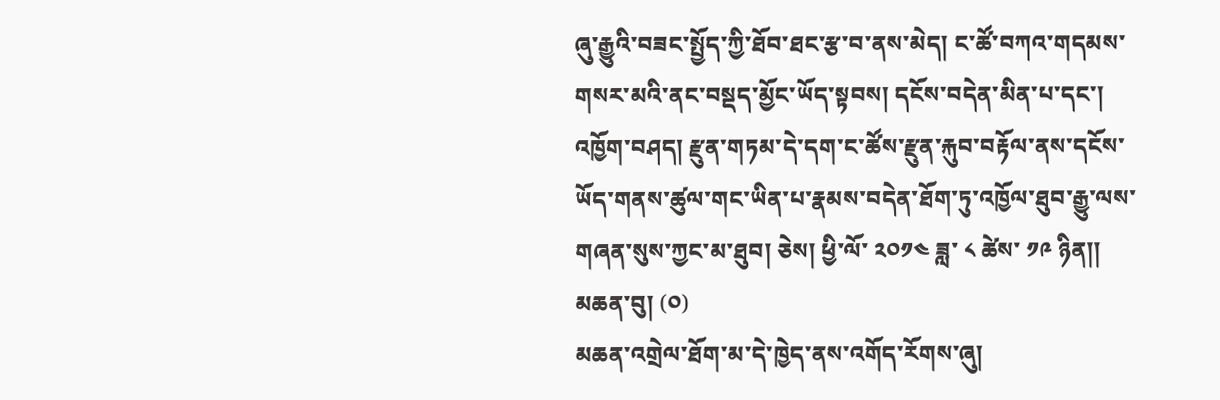ཞུ་རྒྱུའི་བཟང་སྤྱོད་ཀྱི་ཐོབ་ཐང་རྩ་བ་ནས་མེད། ང་ཚོ་བཀའ་གདམས་གསར་མའི་ནང་བསྡད་མྱོང་ཡོད་སྟབས། དངོས་བདེན་མིན་པ་དང་། འཁྱོག་བཤད། རྫུན་གཏམ་དེ་དག་ང་ཚོས་རྫུན་རྐུབ་བརྟོལ་ནས་དངོས་ཡོད་གནས་ཚུལ་གང་ཡིན་པ་རྣམས་བདེན་ཐོག་ཏུ་འཁྱོལ་ཐུབ་རྒྱུ་ལས་གཞན་སུས་ཀྱང་མ་ཐུབ། ཅེས། ཕྱི་ལོ་ ༢༠༡༤ ཟླ་ ༨ ཚེས་ ༡༩ ཉིན།།
མཆན་བུ། (༠)
མཆན་འགྲེལ་ཐོག་མ་དེ་ཁྱེད་ནས་འགོད་རོགས་ཞུ།